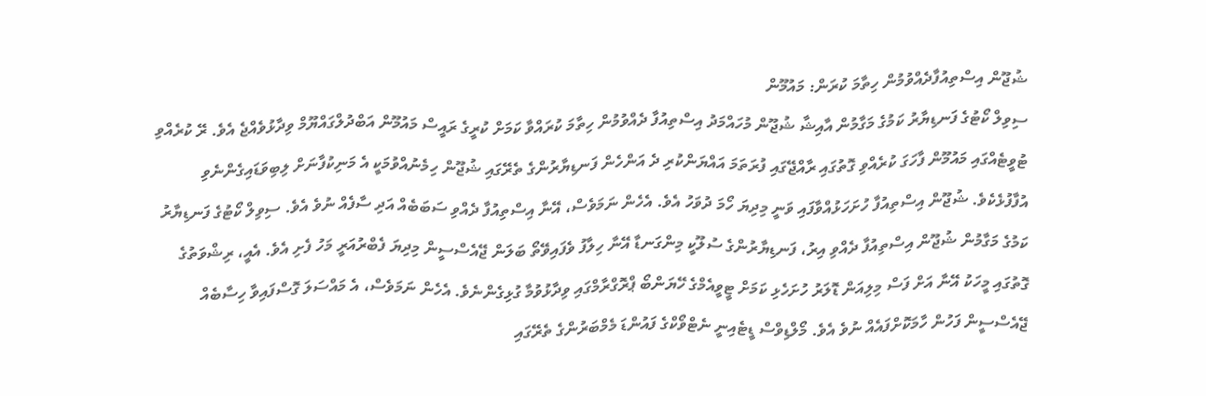ޝުޖޫން އިސްތިއުފާދެއްވުމުން ހިތާމަ ކުރަން: މައުމޫން
ސިވިލް ކޯޓުގެ ފަނޑިޔާރު ކަމުގެ މަގާމުން އާއިޝާ ޝުޖޫން މުހައްމަދު އިސްތިއުފާ ދެއްވުމުން ހިތާމަ ކުރައްވާ ކަމަށް ކުރީގެ ރައީސް މައުމޫން އަބްދުލްގައްޔޫމް ވިދާޅުވެއްޖެ އެވެ. ރޭ ކުރެއްވި ޓުވީޓެއްގައި މައުމޫން ފާހަގަ ކުރެއްވި ގޮތުގައި ރާއްޖޭގައި ފުރަތަމަ އައްޔަންކުރި ދެ އަންހެން ފަނޑިޔާރުންގެ ތެރޭގައި ޝުޖޫން ހިމެނުއްވުމަކީ އެ މަނިކުފާނަށް ލިބިވަޑައިގެންނެވި އުފާފުޅެކެވެ. ޝުޖޫން އިސްތިއުފާ ހުށަހަޅުއްވާފައި ވަނީ މިދިޔަ ހޯމަ ދުވަހު އެވެ. އެހެން ނަމަވެސް، އޭނާ އިސްތިއުފާ ދެއްވި ސަބަބެއް އަދި ސާފެއް ނުވެ އެވެ. ސިވިލް ކޯޓުގެ ފަނޑިޔާރު ކަމުގެ މަގާމުން ޝުޖޫން އިސްތިއުފާ ދެއްވި އިރު، ފަނޑިޔާރުންގެ ސުލޫކީ މިންގަނޑާ އޭނާ ހިލާފު ވެފައިވޭތޯ ބަލަން ޖޭއެސްސީން މިދިޔަ ފެބްރުއަރީ މަހު ފެށި އެވެ. އެއީ، ރިޝްވަތުގެ ގޮތުގައި މީހަކު އޭނާ އަށް ފަސް މިލިއަން ޑޮލަރު ހުށަހެޅި ކަމަށް ޓީވީއެމްގެ ހޭޔަންބޯ ޕްރޮގްރާމްގައި ވިދާޅުވުމާ ގުޅިގެންނެވެ. އެހެން ނަމަވެސް، އެ މައްސަލަ ގޮސްފައިވާ ހިސާބެއް ޖޭއެސްސީން ފަހުން ހާމަކޮށްފައެއް ނުވެ އެވެ. މޯލްޑިވްސް ޑީޓެއިނީ ނެޓްވޯކްގެ ފައުންޑަ މެމްބަރުންގެ ތެރޭގައި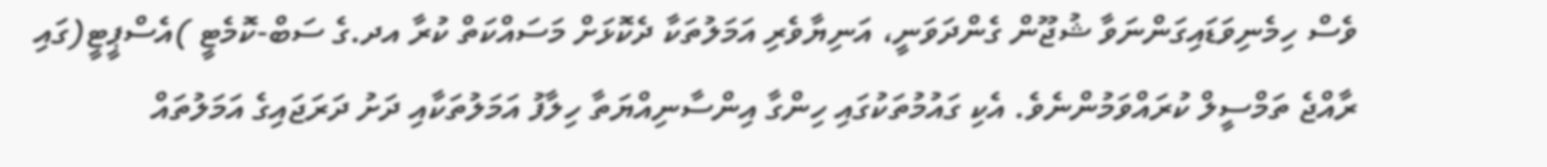ވެސް ހިމެނިވަޑައިގަންނަވާ ޝުޖޫން ގެންދަވަނީ، އަނިޔާވެރި އަމަލުތަކާ ދެކޮޅަށް މަސައްކަތް ކުރާ އދ.ގެ ސަބް-ކޮމެޓީ )އެސްޕީޓީ(ގައި ރާއްޖެ ތަމްސީލް ކުރައްވަމުންނެވެ. އެކި ގައުމުތަކުގައި ހިންގާ އިންސާނިއްޔަތާ ހިލާފު އަމަލުތަކާއި ދަށު ދަރަޖައިގެ އަމަލުތައް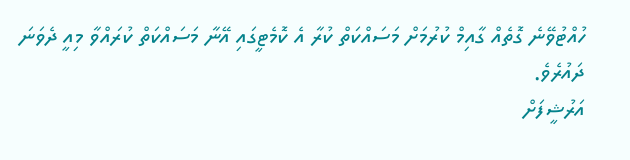ހުއްޓުވޭނެ ގޮތެއް ގާއިމް ކުރުމަށް މަސައްކަތް ކުރާ އެ ކޮމެޓީގައި އޭނާ މަސައްކަތް ކުރައްވާ މިއީ ދެވަނަ ދައުރެވެ.
އަރުޝީފަށް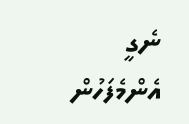ނެގީ
އެންމެފަހުން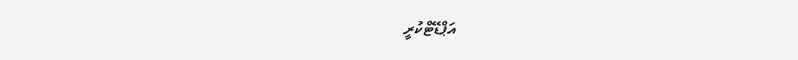އަޕްޑޭޓްކުރީ